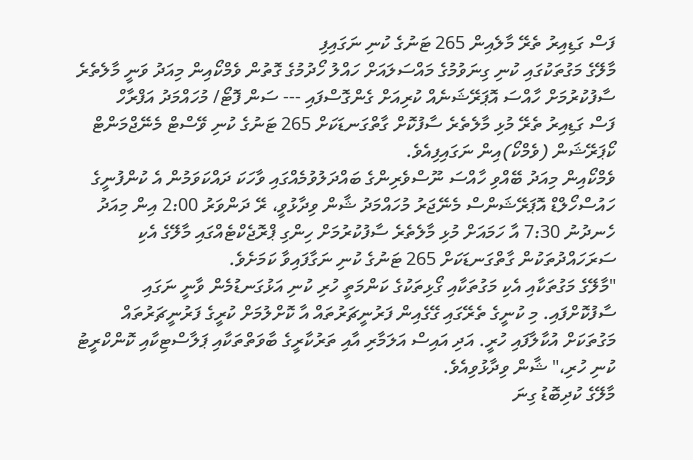ފަސް ގަޑިއިރު ތެރޭ މާލެއިން 265 ޓަނުގެ ކުނި ނަގައިފި
މާލޭގެ މަގުތަކުގައި ކުނި ގިނަވުމުގެ މައްސަލައަށް ހައްލު ހޯދުމުގެ ގޮތުން ވެމްކޯއިން މިއަދު ވަނީ މާލެތެރެ ސާފުކުރުމަށް ހާއްސަ އޮޕަރޭޝަނެއް ކުރިއަށް ގެންގޮސްފައި --- ސަން ފޮޓޯ/ މުހައްމަދު އަފްރާހް
ފަސް ގަޑިއިރު ތެރޭ މުޅި މާލެތެރެ ސާފުކޮށް ގާތްގަނޑަކަށް 265 ޓަނުގެ ކުނި ވޭސްޓް މެނޭޖްމަންޓް ކޯޕަރޭޝަން (ވެމްކޯ)އިން ނަގައިފިއެވެ.
ވެމްކޯއިން މިއަދު ބޭއްވި ހާއްސަ ނޫސްވެރިންގެ ބައްދަލުވުމެއްގައި ވާހަކަ ދައްކަވަމުން އެ ކުންފުނީގެ ހައުސްހޯލްޑް އޮޕަރޭޝަންސް މެނޭޖަރު މުހައްމަދު ޝާން ވިދާޅުވީ، ރޭ ދަންވަރު 2:00 އިން މިއަދު ހެނދުނު 7:30 އާ ހަމައަށް މުޅި މާލެތެރެ ސާފުކުރުމަށް ހިންގި ޕްރޮޖެކްޓެއްގައި މާލޭގެ އެކި ސަރަހައްދުތަކުން ގާތްގަނޑަކަށް 265 ޓަނުގެ ކުނި ނަގާފައިވާ ކަމަށެވެ.
"މާލޭގެ މަގުތަކާއި އެކި މަގުތަކާއި ގޯޅިތަކުގެ ކަންމަތީ ހުރި ކުނި އަޅުގަނޑުމެން ވާނީ ނަގައި ސާފުކޮށްފައި. މި ކުނީގެ ތެރޭގައި ގޭގެއިން ފަރުނީޗަރުތައް އާ ކޮށްލުމަށް ކުރީގެ ފަރުނީޗަރުތައް މަގުތަކަށް އުކާލާފައި ހުރީ. އަދި އައިސް އަލަމާރި އާއި ތަރުކާރީގެ ބާވަތްތަކާއި ޕަލާސްޓިކާއި ކޮންކްރީޓު ކުނި ހުރި،" ޝާން ވިދާޅުވިއެވެ.
މާލޭގެ ކުދިބޮޑު ގިނަ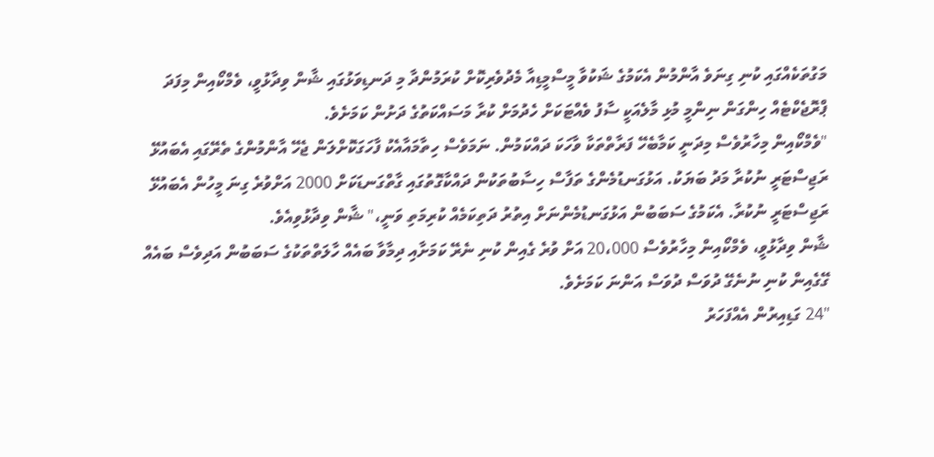މަގުތަކެއްގައި ކުނި ގިނަވެ އާންމުން އެކަމުގެ ޝަކުވާ މީސްމީޑިއާ މެދުވެރިކޮށް ކުރަމުންދާ މި ދަނޑިވަޅުގައި ޝާން ވިދާޅުވީ، ވެމްކޯއިން މިފަދަ ޕްރޮޖެކްޓެއް ހިންގަން ނިންމީ މުޅި މާލެއަކީ ސާފު ވެއްޓަކަށް ހެދުމަށް ކުރާ މަސައްކަތުގެ ދަށުން ކަމަށެވެ.
"ވެމްކޯއިން މިހާރުވެސް މިދަނީ ކަމާބެހޭ ފަރާތްތަކާ ވާހަކަ ދައްކަމުން. ނަމަވެސް ހިތާމައާއެކު ފާހަގަކޮށްލަން ޖެހޭ އާންމުންގެ ތެރޭގައި އެބައުޅޭ ރަޖިސްޓަރީ ނުކުރާ މަދު ބަޔަކު. އަޅުގަނޑުމެންގެ ތަފާސް ހިސާބުތަކުން ދައްކާގޮތުގައި ގާތްގަނޑަކަށް 2000 އަށްވުރެ ގިނަ މީހުން އެބައުޅޭ ރަޖިސްޓަރީ ނުކުރާ. އެކަމުގެ ސަބަބުން އަޅުގަނޑުމެންނަށް އިތުރު ދަތިކަމެއް ކުރިމަތި ވަނީ،" ޝާން ވިދާޅުވިއެވެ.
ޝާން ވިދާޅުވީ، ވެމްކޯއިން މިހާރުވެސް 20،000 އަށް ވުރެ ގެއިން ކުނި ނެރޭ ކަމަށާއި ދިމާވާ ބައެއް ހާލަތްތަކުގެ ސަބަބުން އަދިވެސް ބައެއް ގޭގެއިން ކުނި ނުނެގޭ ދުވަސް ދުވަސް އަންނަ ކަމަށެވެ.
"24 ގަޑިއިރުން އެއްފަހަރު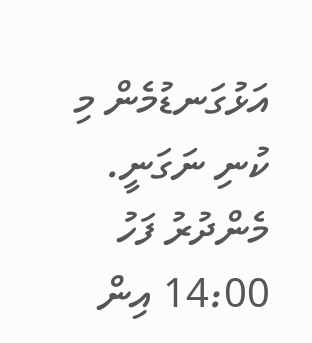އަޅުގަނޑުމެން މި ކުނި ނަގަނީ. މެންދުރު ފަހު 14:00 އިން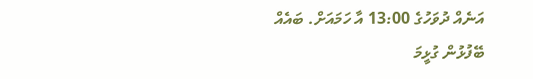އަނެއް ދުވަހުގެ 13:00 އާ ހަމައަށް. ބައެއް ބޭފުޅުން ގުޅީމަ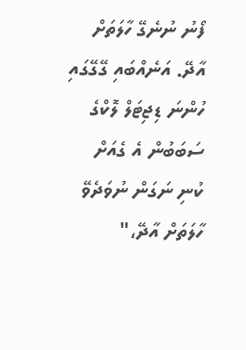ފޯނު ނުނެގޭ ހާލަތަށް އާދޭ. އަނެއްބައި ގޭގޭގައި ހުންނަ ޑިޖިޓަލް ލޮކްގެ ސަބަބުން އެ ގެއަށް ކުނި ނަގަން ނުވަދެވޭ ހާލަތަށް އާދޭ،"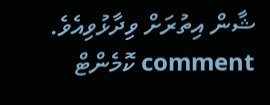ޝާން އިތުރަށް ވިދާޅުވިއެވެ.
comment ކޮމެންޓް